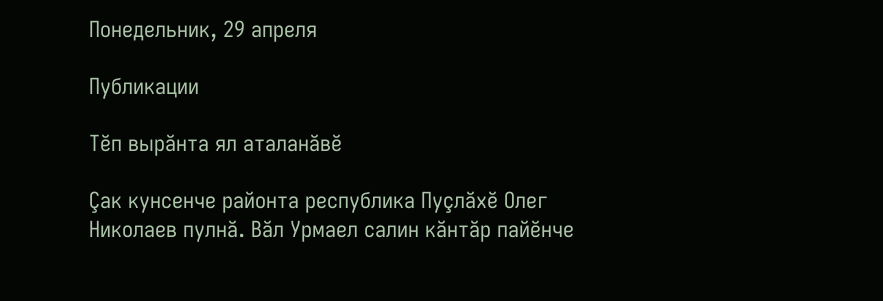Понедельник, 29 апреля

Публикации

Тĕп вырăнта ял аталанăвĕ

Çак кунсенче районта республика Пуçлăхĕ Олег Николаев пулнă. Вăл Урмаел салин кăнтăр пайĕнче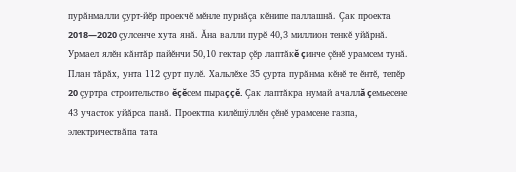пурăнмалли çурт-йĕр проекчĕ мĕнле пурнăçа кĕнипе паллашнă. Çак проекта 2018—2020 çулсенче хута янă. Ăна валли пурĕ 40,3 миллион тенкĕ уйăрнă. Урмаел ялĕн кăнтăр пайĕнчи 50,10 гектар çĕр лаптăкĕ çинче çĕнĕ урамсем тунă. План тăрăх, унта 112 çурт пулĕ. Хальлĕхе 35 çурта пурăнма кĕнĕ те ĕнтĕ, тепĕр 20 çуртра строительство ĕçĕсем пыраççĕ. Çак лаптăкра нумай ачаллă çемьесене 43 участок уйăрса панă. Проектпа килĕшÿллĕн çĕнĕ урамсене газпа, электричествăпа тата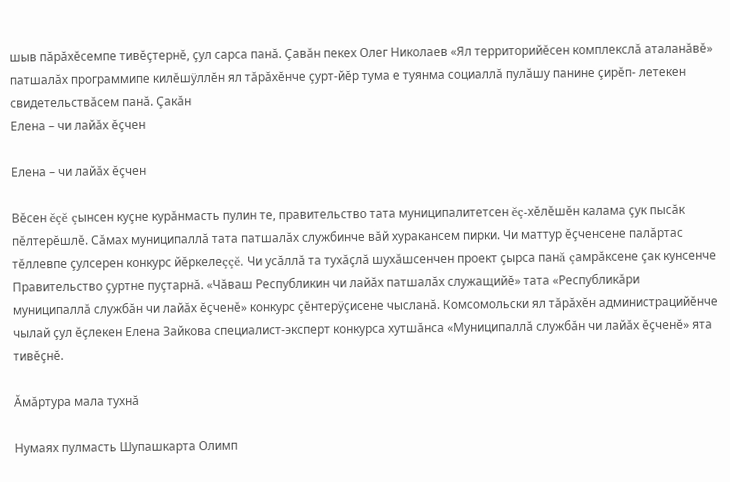шыв пăрăхĕсемпе тивĕçтернĕ, çул сарса панă. Çавăн пекех Олег Николаев «Ял территорийĕсен комплекслă аталанăвĕ» патшалăх программипе килĕшÿллĕн ял тăрăхĕнче çурт-йĕр тума е туянма социаллă пулăшу панине çирĕп- летекен свидетельствăсем панă. Çакăн
Елена – чи лайăх ĕçчен

Елена – чи лайăх ĕçчен

Вĕсен ĕçĕ çынсен куçне курăнмасть пулин те, правительство тата муниципалитетсен ĕç-хĕлĕшĕн калама çук пысăк пĕлтерĕшлĕ. Сăмах муниципаллă тата патшалăх службинче вăй хуракансем пирки. Чи маттур ĕçченсене палăртас тĕллевпе çулсерен конкурс йĕркелеççĕ. Чи усăллă та тухăçлă шухăшсенчен проект çырса панă çамрăксене çак кунсенче Правительство çуртне пуçтарнă. «Чăваш Республикин чи лайăх патшалăх служащийĕ» тата «Республикăри муниципаллă службăн чи лайăх ĕçченĕ» конкурс çĕнтерÿçисене чысланă. Комсомольски ял тăрăхĕн администрацийĕнче чылай çул ĕçлекен Елена Зайкова специалист-эксперт конкурса хутшăнса «Муниципаллă службăн чи лайăх ĕçченĕ» ята тивĕçнĕ.

Ăмăртура мала тухнă

Нумаях пулмасть Шупашкарта Олимп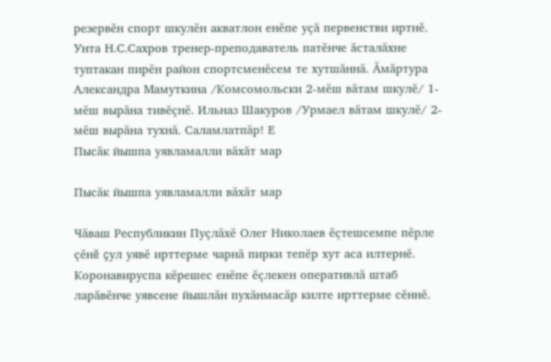резервĕн спорт шкулĕн акватлон енĕпе уçă первенстви иртнĕ. Унта Н.С.Сахров тренер-преподаватель патĕнче ăсталăхне туптакан пирĕн район спортсменĕсем те хутшăннă. Ăмăртура Александра Мамуткина /Комсомольски 2-мĕш вăтам шкулĕ/ 1-мĕш вырăна тивĕçнĕ. Ильназ Шакуров /Урмаел вăтам шкулĕ/ 2-мĕш вырăна тухнă. Саламлатпăр! Е
Пысăк йышпа уявламалли вăхăт мар

Пысăк йышпа уявламалли вăхăт мар

Чăваш Республикин Пуçлăхĕ Олег Николаев ĕçтешсемпе пĕрле çĕнĕ çул уявĕ ирттерме чарнă пирки тепĕр хут аса илтернĕ. Коронавируспа кĕрешес енĕпе ĕçлекен оперативлă штаб ларăвĕнче уявсене йышлăн пухăнмасăр килте ирттерме сĕннĕ.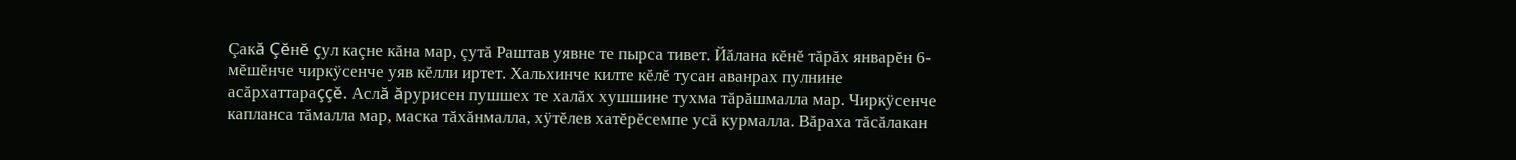Çакă Çĕнĕ çул каçне кăна мар, çутă Раштав уявне те пырса тивет. Йăлана кĕнĕ тăрăх январĕн 6-мĕшĕнче чиркÿсенче уяв кĕлли иртет. Хальхинче килте кĕлĕ тусан аванрах пулнине асăрхаттараççĕ. Аслă ăрурисен пушшех те халăх хушшине тухма тăрăшмалла мар. Чиркÿсенче капланса тăмалла мар, маска тăхăнмалла, хÿтĕлев хатĕрĕсемпе усă курмалла. Вăраха тăсăлакан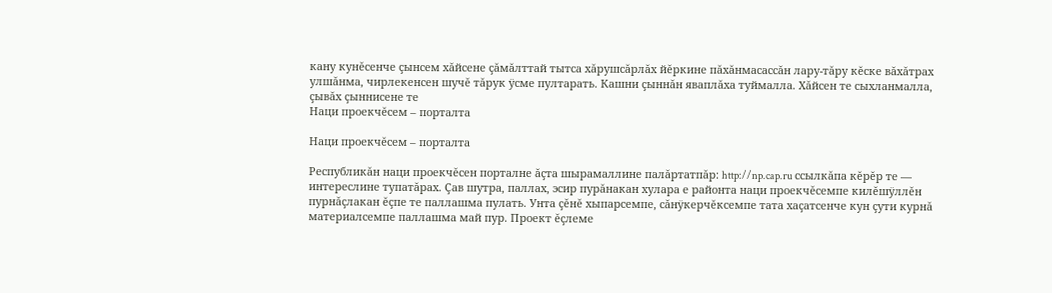кану кунĕсенче çынсем хăйсене çăмăлттай тытса хăрушсăрлăх йĕркине пăхăнмасассăн лару-тăру кĕске вăхăтрах улшăнма, чирлекенсен шучĕ тăрук ÿсме пултарать. Кашни çыннăн яваплăха туймалла. Хăйсен те сыхланмалла, çывăх çыннисене те
Наци проекчĕсем – порталта

Наци проекчĕсем – порталта

Республикăн наци проекчĕсен порталне ăçта шырамаллине палăртатпăр: http://np.cap.ru ссылкăпа кĕрĕр те — интереслине тупатăрах. Çав шутра, паллах, эсир пурăнакан хулара е районта наци проекчĕсемпе килĕшÿллĕн пурнăçлакан ĕçпе те паллашма пулать. Унта çĕнĕ хыпарсемпе, сăнÿкерчĕксемпе тата хаçатсенче кун çути курнă материалсемпе паллашма май пур. Проект ĕçлеме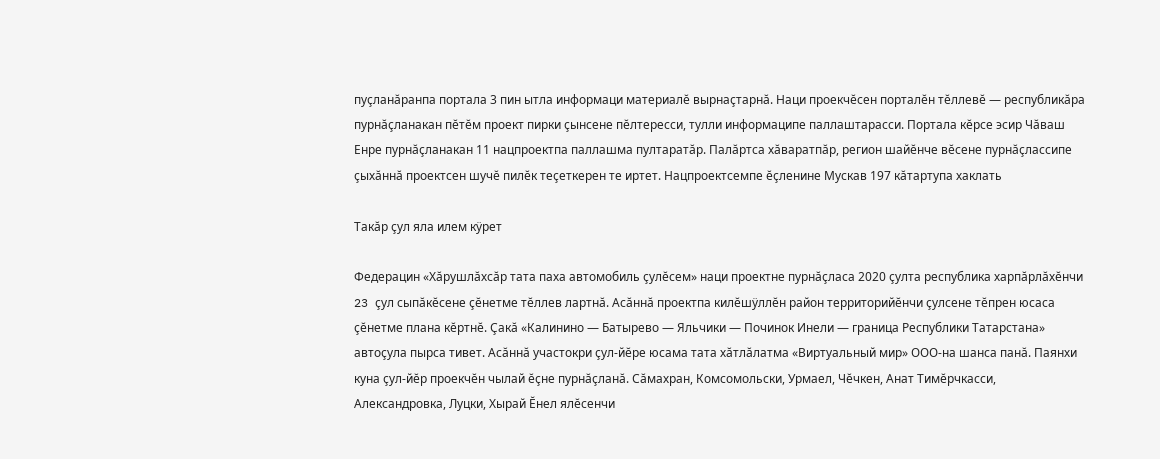пуçланăранпа портала 3 пин ытла информаци материалĕ вырнаçтарнă. Наци проекчĕсен порталĕн тĕллевĕ — республикăра пурнăçланакан пĕтĕм проект пирки çынсене пĕлтересси, тулли информаципе паллаштарасси. Портала кĕрсе эсир Чăваш Енре пурнăçланакан 11 нацпроектпа паллашма пултаратăр. Палăртса хăваратпăр, регион шайĕнче вĕсене пурнăçлассипе çыхăннă проектсен шучĕ пилĕк теçеткерен те иртет. Нацпроектсемпе ĕçленине Мускав 197 кăтартупа хаклать

Такăр çул яла илем кÿрет

Федерацин «Хăрушлăхсăр тата паха автомобиль çулĕсем» наци проектне пурнăçласа 2020 çулта республика харпăрлăхĕнчи 23 çул сыпăкĕсене çĕнетме тĕллев лартнă. Асăннă проектпа килĕшÿллĕн район территорийĕнчи çулсене тĕпрен юсаса çĕнетме плана кĕртнĕ. Çакă «Калинино — Батырево — Яльчики — Починок Инели — граница Республики Татарстана» автоçула пырса тивет. Асăннă участокри çул-йĕре юсама тата хăтлăлатма «Виртуальный мир» ООО-на шанса панă. Паянхи куна çул-йĕр проекчĕн чылай ĕçне пурнăçланă. Сăмахран, Комсомольски, Урмаел, Чĕчкен, Анат Тимĕрчкасси, Александровка, Луцки, Хырай Ĕнел ялĕсенчи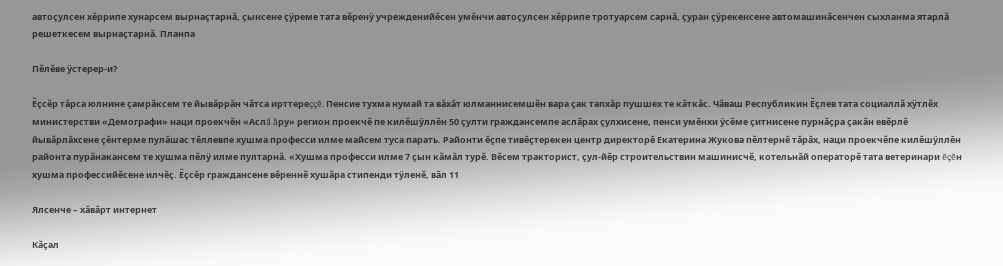автоçулсен хĕррипе хунарсем вырнаçтарнă, çынсене çÿреме тата вĕренÿ учрежденийĕсен умĕнчи автоçулсен хĕррипе тротуарсем сарнă, çуран çÿрекенсене автомашинăсенчен сыхланма ятарлă решеткесем вырнаçтарнă. Планпа

Пĕлĕве ÿстерер-и?

Ĕçсĕр тăрса юлнине çамрăксем те йывăррăн чăтса ирттереççĕ. Пенсие тухма нумай та вăхăт юлманнисемшĕн вара çак тапхăр пушшех те кăткăс. Чăваш Республикин Ĕçлев тата социаллă хÿтлĕх министерстви «Демографи» наци проекчĕн «Аслă ăру» регион проекчĕ пе килĕшÿллĕн 50 çулти граждансемпе аслăрах çулхисене, пенси умĕнхи ÿсĕме çитнисене пурнăçра çакăн евĕрлĕ йывăрлăхсене çĕнтерме пулăшас тĕллевпе хушма професси илме майсем туса парать. Районти ĕçпе тивĕçтерекен центр директорĕ Екатерина Жукова пĕлтернĕ тăрăх, наци проекчĕпе килĕшÿллĕн районта пурăнакансем те хушма пĕлÿ илме пултарнă. «Хушма професси илме 7 çын кăмăл турĕ. Вĕсем тракторист, çул-йĕр строительствин машинисчĕ, котельнăй операторĕ тата ветеринари ĕçĕн хушма профессийĕсене илчĕç. Ĕçсĕр граждансене вĕреннĕ хушăра стипенди тÿленĕ, вăл 11

Ялсенче – хăвăрт интернет

Кăçал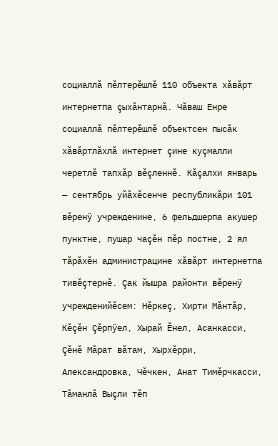социаллă пĕлтерĕшлĕ 110 объекта хăвăрт интернетпа çыхăнтарнă. Чăваш Енре социаллă пĕлтерĕшлĕ объектсен пысăк хăвăртлăхлă интернет çине куçмалли черетлĕ тапхăр вĕçленнĕ. Кăçалхи январь — сентябрь уйăхĕсенче республикăри 101 вĕренÿ учрежденине, 6 фельдшерпа акушер пунктне, пушар чаçĕн пĕр постне, 2 ял тăрăхĕн администрацине хăвăрт интернетпа тивĕçтернĕ. Çак йышра районти вĕренÿ учрежденийĕсем: Нĕркеç, Хирти Мăнтăр, Кĕçĕн Çĕрпÿел, Хырай Ĕнел, Асанкасси, Çĕнĕ Мăрат вăтам, Хырхĕрри, Александровка, Чĕчкен, Анат Тимĕрчкасси, Тăманлă Выçли тĕп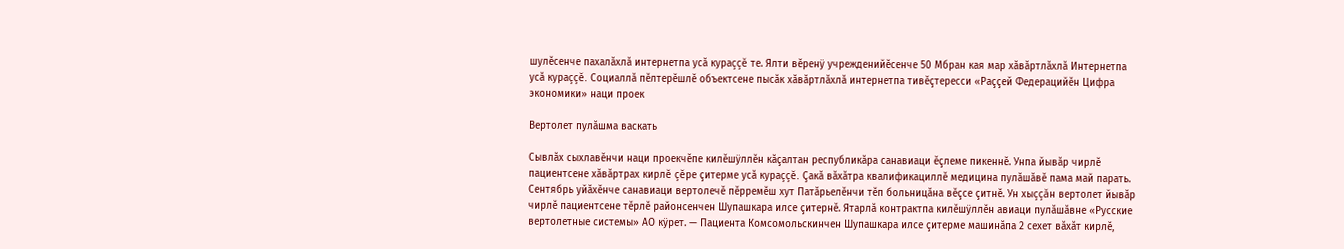шулĕсенче пахалăхлă интернетпа усă кураççĕ те. Ялти вĕренÿ учрежденийĕсенче 50 Мбран кая мар хăвăртлăхлă Интернетпа усă кураççĕ. Социаллă пĕлтерĕшлĕ объектсене пысăк хăвăртлăхлă интернетпа тивĕçтересси «Раççей Федерацийĕн Цифра экономики» наци проек

Вертолет пулăшма васкать

Сывлăх сыхлавĕнчи наци проекчĕпе килĕшÿллĕн кăçалтан республикăра санавиаци ĕçлеме пикеннĕ. Унпа йывăр чирлĕ пациентсене хăвăртрах кирлĕ çĕре çитерме усă кураççĕ. Çакă вăхăтра квалификациллĕ медицина пулăшăвĕ пама май парать. Сентябрь уйăхĕнче санавиаци вертолечĕ пĕрремĕш хут Патăрьелĕнчи тĕп больницăна вĕçсе çитнĕ. Ун хыççăн вертолет йывăр чирлĕ пациентсене тĕрлĕ районсенчен Шупашкара илсе çитернĕ. Ятарлă контрактпа килĕшÿллĕн авиаци пулăшăвне «Русские вертолетные системы» АО кÿрет. — Пациента Комсомольскинчен Шупашкара илсе çитерме машинăпа 2 сехет вăхăт кирлĕ,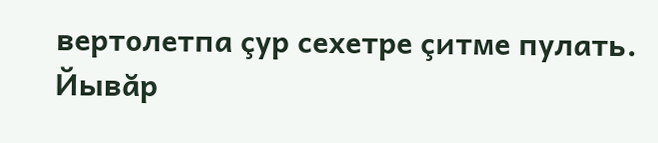вертолетпа çур сехетре çитме пулать. Йывăр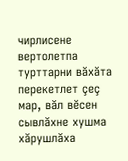чирлисене вертолетпа турттарни вăхăта перекетлет çеç мар, вăл вĕсен сывлăхне хушма хăрушлăха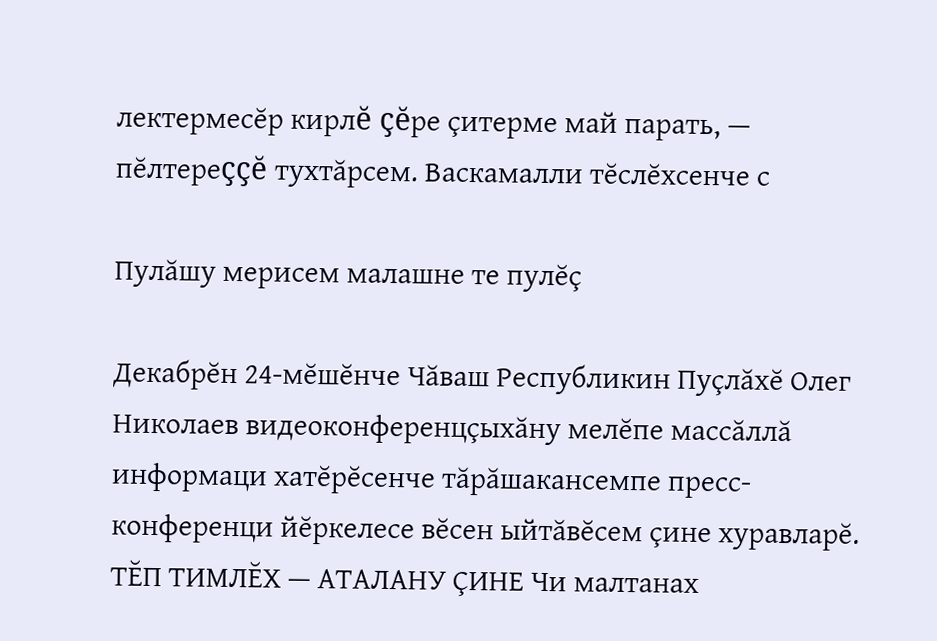лектермесĕр кирлĕ çĕре çитерме май парать, — пĕлтереççĕ тухтăрсем. Васкамалли тĕслĕхсенче с

Пулăшу мерисем малашне те пулĕç

Декабрĕн 24-мĕшĕнче Чăваш Республикин Пуçлăхĕ Олег Николаев видеоконференцçыхăну мелĕпе массăллă информаци хатĕрĕсенче тăрăшакансемпе пресс-конференци йĕркелесе вĕсен ыйтăвĕсем çине хуравларĕ. ТĔП ТИМЛĔХ — АТАЛАНУ ÇИНЕ Чи малтанах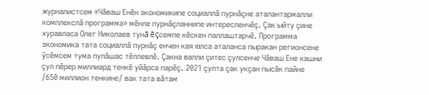журналистсем «Чăваш Енĕн экономикипе социаллă пурнăçне аталантармалли комплекслă программа» мĕнле пурнăçланнипе интересленчĕç. Çак ыйту çине хуравласа Олег Николаев тунă ĕçсемпе кĕскен паллаштарчĕ. Программа экономика тата социаллă пурнăç енчен кая юлса аталанса пыракан регионсене ÿсĕмсем тума пулăшас тĕллевлĕ. Çакна валли çитес çулсенче Чăваш Ене кашни çул пĕрер миллиард тенкĕ уйăрса парĕç. 2021 çулта çак укçан пысăк пайне /650 миллион тенкине/ вак тата вăтам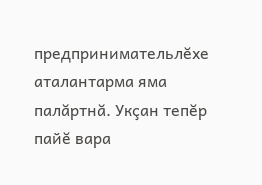предпринимательлĕхе аталантарма яма палăртнă. Укçан тепĕр пайĕ вара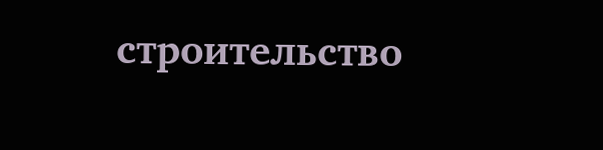строительство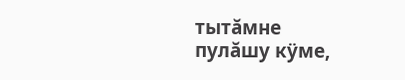тытăмне пулăшу кÿме,